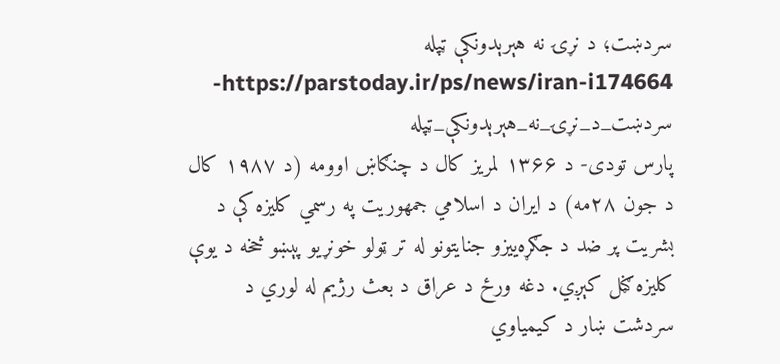سردښت؛ د نړۍ نه هېرېدونکې ټپله
https://parstoday.ir/ps/news/iran-i174664-سردښت_د_نړۍ_نه_هېرېدونکې_ټپله
پارس تودی- د ۱۳۶۶ لمریز کال د چنګاښ اوومه (د ۱۹۸۷ کال د جون ۲۸مه) د ایران د اسلامي جمهوریت په رسمي کلیزه کې د بشریت پر ضد د جګړه‌ییزو جنایتونو له تر ټولو خونړیو پېښو څخه د یوې کلیزه ګڼل کېږي. دغه ورځ د عراق د بعث رژیم له لوري د سردشت ښار د کیمیاوي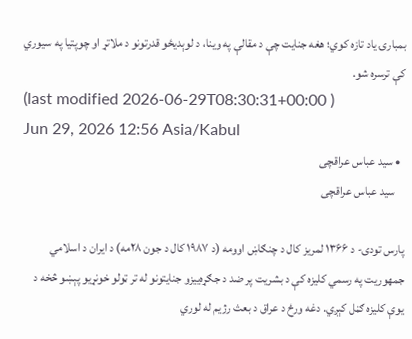بمبارۍ یاد تازه کوي؛ هغه جنایت چې د مقالې په وینا، د لوېدیځو قدرتونو د ملاتړ او چوپتیا په سیوري کې ترسره شو.
(last modified 2026-06-29T08:30:31+00:00 )
Jun 29, 2026 12:56 Asia/Kabul
  • سید عباس عراقچی
    سید عباس عراقچی

پارس تودی- د ۱۳۶۶ لمریز کال د چنګاښ اوومه (د ۱۹۸۷ کال د جون ۲۸مه) د ایران د اسلامي جمهوریت په رسمي کلیزه کې د بشریت پر ضد د جګړه‌ییزو جنایتونو له تر ټولو خونړیو پېښو څخه د یوې کلیزه ګڼل کېږي. دغه ورځ د عراق د بعث رژیم له لوري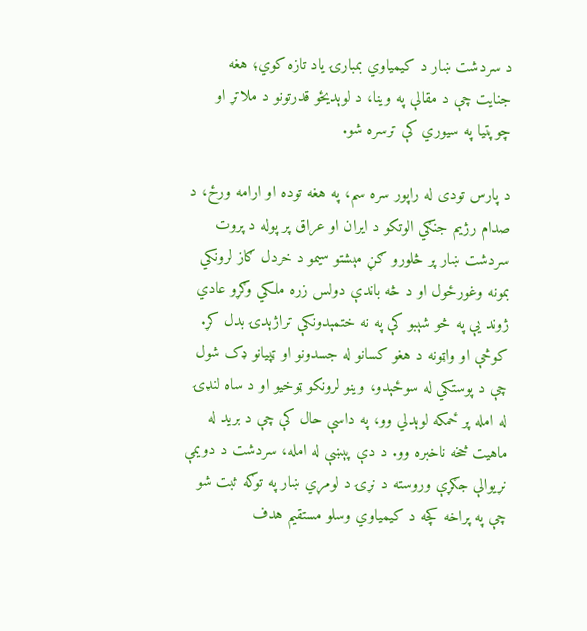د سردشت ښار د کیمیاوي بمبارۍ یاد تازه کوي؛ هغه جنایت چې د مقالې په وینا، د لوېدیځو قدرتونو د ملاتړ او چوپتیا په سیوري کې ترسره شو.

د پارس تودی له راپور سره سم، په هغه توده او ارامه ورځ، د صدام رژیم جنګي الوتکو د ایران او عراق پر پوله د پروت سردشت ښار پر څلورو ګڼ مېشتو سیمو د خردل ګاز لرونکي بمونه وغورځول او د څه باندې دولس زره ملکي وګړو عادي ژوند یې په څو شېبو کې په نه ختمېدونکې تراژېدۍ بدل کړ. کوڅې او واټونه د هغو کسانو له جسدونو او ټپیانو ډک شول چې د پوستکي له سوځېدو، وینو لرونکو ټوخیو او د ساه لنډۍ له امله پر ځمکه لوېدلي وو، په داسې حال کې چې د برید له ماهیت څخه ناخبره وو. د دې پېښې له امله، سردشت د دویمې نړیوالې جګړې وروسته د نړۍ د لومړي ښار په توګه ثبت شو چې په پراخه کچه د کیمیاوي وسلو مستقیم هدف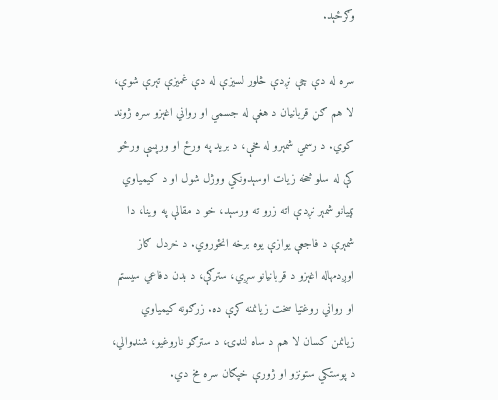وګرځېد.

سره له دې چې نږدې څلور لسیزې له دې غمیزې تېرې شوې، لا هم ګڼ قربانیان د هغې له جسمي او رواني اغېزو سره ژوند کوي. د رسمي شمېرو له مخې، د برید په ورځ او ورپسې ورځو کې له سلو څخه زیات اوسېدونکي ووژل شول او د کیمیاوي ټپیانو شمېر نږدې اته زرو ته ورسېد، خو د مقالې په وینا، دا شمېرې د فاجعې یوازې یوه برخه انځوروي. د خردل ګاز اوږدمهاله اغېزو د قربانیانو سږي، سترګې، د بدن دفاعي سیستم او رواني روغتیا سخت زیانمنه کړې ده. زرګونه کیمیاوي زیانمن کسان لا هم د ساه لنډۍ، د سترګو ناروغیو، شنډوالي، د پوستکي ستونزو او ژورې خپګان سره مخ دي.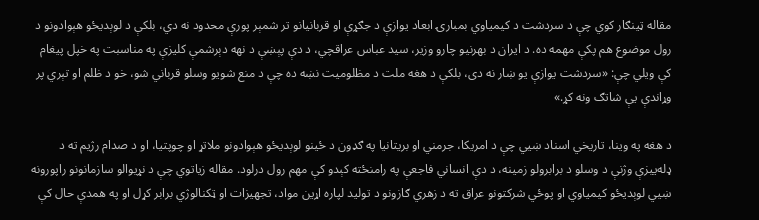مقاله ټینګار کوي چې د سردشت د کیمیاوي بمبارۍ ابعاد یوازې د جګړې او قربانیانو تر شمېر پورې محدود نه دي، بلکې د لوېدیځو هېوادونو د رول موضوع هم پکې مهمه ده. د ایران د بهرنیو چارو وزیر، سید عباس عراقچي، د دې پېښې د نهه دېرشمې کلیزې په مناسبت په خپل پیغام کې ویلي چې: «سردشت یوازې یو ښار نه دی، بلکې د هغه ملت د مظلومیت نښه ده چې د منع شویو وسلو قرباني شو، خو د ظلم او تېري پر وړاندې یې شاتګ ونه کړ.»

د هغه په وینا، تاریخي اسناد ښيي چې د امریکا، جرمني او بریتانیا په ګډون د ځینو لوېدیځو هېوادونو ملاتړ او چوپتیا، او د صدام رژیم ته د ډله‌ییزې وژنې د وسلو د برابرولو زمینه، د دې انساني فاجعې په رامنځته کېدو کې مهم رول درلود. مقاله زیاتوي چې د نړیوالو سازمانونو راپورونه ښيي لوېدیځو کیمیاوي او پوځي شرکتونو عراق ته د زهري ګازونو د تولید لپاره اړین مواد، تجهیزات او ټکنالوژي برابر کړل او په همدې حال کې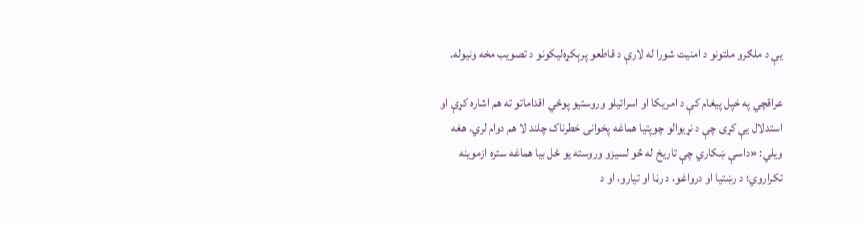یې د ملګرو ملتونو د امنیت شورا له لارې د قاطعو پرېکړه‌لیکونو د تصویب مخه ونیوله.

عراقچي په خپل پیغام کې د امریکا او اسرائیلو وروستیو پوځي اقداماتو ته هم اشاره کړې او استدلال یې کړی چې د نړیوالو چوپتیا هماغه پخوانی خطرناک چلند لا هم دوام لري. هغه ویلي: «داسې ښکاري چې تاریخ له څو لسیزو وروسته یو ځل بیا هماغه ستره ازموینه تکراروي؛ د رښتیا او درواغو، د رڼا او تیارو، او د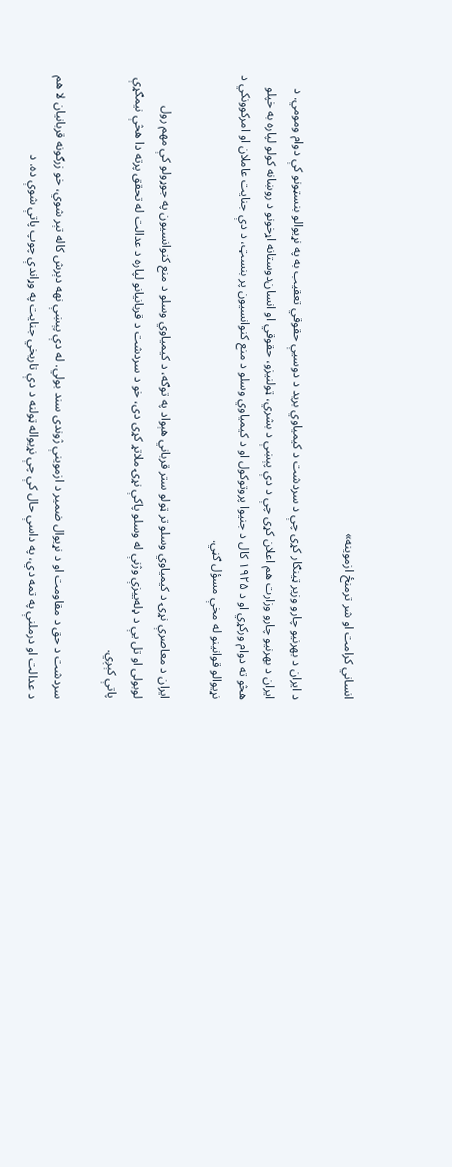انساني کرامت او شر ترمنځ ازموینه»

د ایران د بهرنیو چارو وزیر ټینګار کړی چې د سردشت د کیمیاوي برید د دوسیې حقوقي تعقیب به په نړیوالو بنسټونو کې دوام ومومي. د ایران د بهرنیو چارو وزارت هم اعلان کړی چې د دې پېښې د بشري، ټولنیزو، حقوقي او انسان‌دوستانه اړخونو د روښانه کولو لپاره به خپلو هڅو ته دوام ورکړي او د ۱۹۲۵ کال د جنیوا پروتوکول او د کیمیاوي وسلو د منع کنوانسیون پر بنسټ، د دې جنایت عاملان او امرکوونکي د نړیوالو قوانینو له مخې مسؤل ګڼي.

ایران د معاصرې نړۍ د کیمیاوي وسلو تر ټولو ستر قرباني هېواد په توګه، د کیمیاوي وسلو د منع کنوانسیون په جوړولو کې مهم رول لوبولی او تل یې د ډله‌ییزې وژنې له وسلو پاکې نړۍ ملاتړ کړی دی، خو د سردشت د قربانیانو لپاره د عدالت له تحقق پرته دا هڅې نیمګړې پاتې کېږي.

سردشت د حق د مقاومت او د نړیوال ضمیر د ازموینې ژوندی سند بولي. له دې پېښې نهه دېرش کاله تېر شوي، خو زرګونه قربانیان لا هم د عدالت او درملنې په تمه دي، په داسې حال کې چې نړیواله ټولنه د دې تاریخي جنایت په وړاندې چوپ پاتې شوې ده. د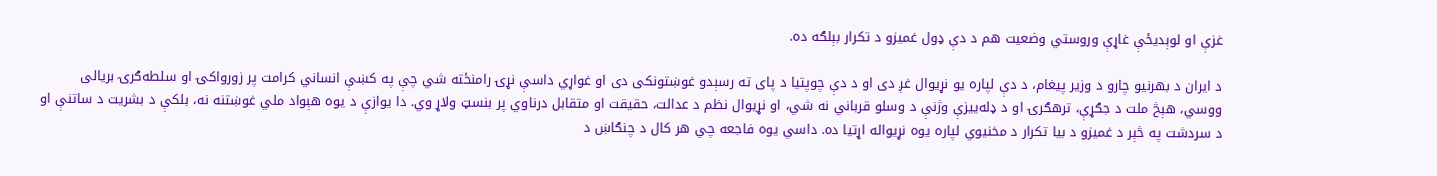غزې او لوېدیځې غاړې وروستي وضعیت هم د دې ډول غمیزو د تکرار بېلګه ده.

د ایران د بهرنیو چارو د وزیر پیغام، د دې لپاره یو نړیوال غږ دی او د دې چوپتیا د پای ته رسېدو غوښتونکی دی او غواړي داسې نړۍ رامنځته شي چې په کښې انساني کرامت پر زورواکۍ او سلطه‌ګرۍ بریالی ووسي، هېڅ ملت د جګړې، ترهګرۍ او د ډله‌ییزې وژنې د وسلو قرباني نه شي، او نړیوال نظم د عدالت، حقیقت او متقابل درناوي پر بنسټ ولاړ وي. دا یوازې د یوه هېواد ملي غوښتنه نه، بلکې د بشریت د ساتنې او د سردشت په څېر د غمیزو د بیا تکرار د مخنیوي لپاره یوه نړیواله اړتیا ده. داسي یوه فاجعه چي هر کال د چنګاښ د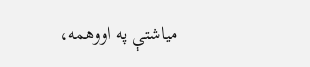میاشتې په اووهمه،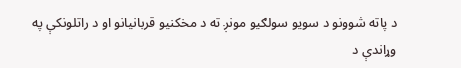د پاته شوونو د سویو سولګیو مونږ ته د مخکنیو قربانیانو او د راتلونکې په وړاندې د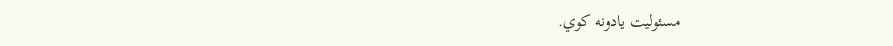مسئولیت یادونه کوي.